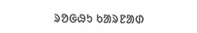ᱨᱚᱜᱷᱩ ᱠᱟᱨᱱᱟᱰ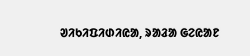ᱣᱤᱠᱤᱯᱤᱰᱤᱭᱟ, ᱨᱟᱲᱟ ᱜᱮᱭᱟᱱ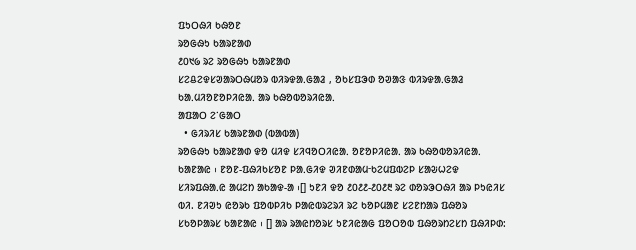ᱯᱩᱛᱷᱤ ᱠᱷᱚᱱ
ᱨᱚᱜᱷᱩ ᱠᱟᱨᱱᱟᱰ
᱒᱐᱑᱙ ᱨᱮ ᱨᱚᱜᱷᱩ ᱠᱟᱨᱱᱟᱰ
ᱥᱮᱪᱮᱫᱥᱣᱟᱨᱛᱷᱢᱚᱨ ᱵᱤᱨᱫᱟᱹᱜᱟᱲ , ᱚᱠᱥᱯᱳᱰ ᱚᱣᱟᱝ ᱵᱤᱨᱫᱟᱹᱜᱟᱲ
ᱠᱟᱹᱢᱤᱚᱱᱚᱞᱤᱭᱟᱹ ᱟᱨ ᱠᱷᱚᱵᱚᱨᱤᱭᱟᱹ
ᱟᱯᱟᱛ ᱮᱸᱜᱟᱛ
  • ᱜᱤᱨᱤᱥ ᱠᱟᱨᱱᱟᱰ (ᱵᱟᱵᱟ)
ᱨᱚᱜᱷᱩ ᱠᱟᱨᱱᱟᱰ ᱫᱚ ᱢᱤᱫ ᱥᱤᱧᱚᱛᱤᱭᱟᱹ ᱚᱱᱚᱞᱤᱭᱟᱹ ᱟᱨ ᱠᱷᱚᱵᱚᱨᱤᱭᱟᱹ ᱠᱟᱱᱟᱭ ᱾ ᱱᱚᱱ-ᱯᱷᱤᱠᱥᱚᱱ ᱞᱟᱹᱜᱤᱫ ᱣᱤᱱᱰᱟᱢᱼᱠᱮᱢᱯᱵᱮᱞ ᱥᱟᱶᱦᱮᱫ ᱥᱤᱨᱯᱷᱟᱹᱭ ᱟᱢᱮᱴ ᱟᱠᱟᱫ-ᱟ ᱾[] ᱩᱱᱤ ᱫᱚ ᱒᱐᱒᱒-᱒᱐᱒᱓ ᱨᱮ ᱰᱚᱨᱳᱛᱷᱤ ᱟᱨ ᱞᱩᱭᱤᱥ ᱵᱤ. ᱱᱤᱣᱩ ᱭᱚᱨᱠ ᱯᱚᱵᱞᱤᱠ ᱞᱟᱭᱵᱨᱮᱨᱤ ᱨᱮ ᱠᱚᱞᱢᱟᱱ ᱥᱮᱱᱴᱟᱨ ᱯᱷᱚᱨ ᱥᱠᱚᱞᱟᱨᱥ ᱠᱟᱱᱟᱭ ᱾ [] ᱟᱨ ᱨᱟᱭᱴᱚᱨᱥ ᱩᱱᱤᱭᱟᱜ ᱯᱚᱛᱚᱵ ᱯᱷᱚᱨᱴᱮᱥᱴ ᱯᱷᱤᱞᱰ: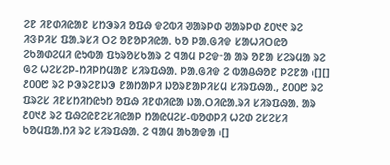ᱮᱱ ᱤᱱᱰᱤᱭᱟᱱ ᱥᱴᱳᱨᱤ ᱚᱯᱷ ᱫᱮᱵᱤ ᱣᱟᱨᱞᱰ ᱣᱟᱨᱞᱰ ᱒᱐᱑᱖ ᱨᱮ ᱤᱝᱞᱤᱥ ᱯᱟᱹᱨᱥᱤ ᱛᱮ ᱚᱱᱚᱞᱤᱭᱟᱹ ᱠᱚ ᱞᱟᱹᱜᱤᱫ ᱥᱟᱦᱤᱛᱭᱚ ᱮᱠᱟᱰᱮᱢᱤ ᱭᱩᱵᱟ ᱯᱩᱨᱚᱥᱠᱟᱨ ᱮ ᱧᱟᱢ ᱞᱮᱫᱼᱟ ᱟᱨ ᱚᱱᱟ ᱥᱮᱨᱢᱟ ᱨᱮ ᱜᱮ ᱦᱮᱥᱮᱞ-ᱴᱤᱞᱴᱢᱟᱱ ᱥᱤᱨᱯᱷᱟᱹ ᱞᱟᱹᱜᱤᱫ ᱮ ᱵᱟᱪᱷᱚᱱ ᱞᱮᱱᱟ ᱾[][] ᱒᱐᱐᱘ ᱨᱮ ᱞᱳᱨᱮᱱᱡᱳ ᱱᱟᱴᱟᱞᱤ ᱡᱚᱨᱱᱟᱞᱤᱥᱢ ᱥᱤᱨᱯᱷᱟᱹ, ᱒᱐᱐᱘ ᱨᱮ ᱯᱨᱮᱥ ᱤᱱᱥᱴᱤᱴᱭᱩᱴ ᱚᱯᱷ ᱤᱱᱰᱤᱭᱟ ᱡᱟᱹᱛᱤᱭᱟᱹᱨᱤ ᱥᱤᱨᱯᱷᱟᱹ ᱟᱨ ᱒᱐᱑᱒ ᱨᱮ ᱯᱷᱮᱭᱱᱮᱥᱤᱭᱟᱞ ᱴᱟᱭᱢᱮᱥ-ᱵᱚᱰᱞᱤ ᱦᱮᱰ ᱮᱥᱮᱥᱤ ᱠᱚᱢᱯᱟᱹᱴᱤ ᱨᱮ ᱥᱤᱨᱯᱷᱟᱹ ᱮ ᱧᱟᱢ ᱟᱠᱟᱫᱟ ᱾[]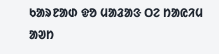ᱠᱟᱨᱱᱟᱰ ᱫᱚ ᱢᱟᱲᱟᱝ ᱛᱮ ᱴᱟᱭᱤᱢ ᱟᱣᱴ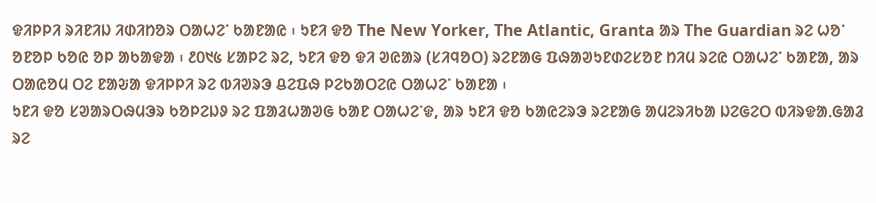ᱫᱤᱞᱞᱤ ᱨᱤᱱᱤᱡ ᱤᱰᱤᱴᱚᱨ ᱛᱟᱦᱮᱸ ᱠᱟᱱᱟᱭ ᱾ ᱩᱱᱤ ᱫᱚ The New Yorker, The Atlantic, Granta ᱟᱨ The Guardian ᱨᱮ ᱦᱚᱸ ᱚᱱᱚᱞ ᱠᱚᱭ ᱚᱞ ᱟᱠᱟᱫᱟ ᱾ ᱒᱐᱑᱕ ᱥᱟᱞᱮ ᱨᱮ, ᱩᱱᱤ ᱫᱚ ᱫᱤ ᱣᱭᱟᱨ (ᱥᱤᱧᱚᱛ) ᱨᱮᱱᱟᱜ ᱯᱷᱟᱣᱩᱱᱰᱮᱥᱚᱱ ᱴᱤᱢ ᱨᱮᱭ ᱛᱟᱦᱮᱸ ᱠᱟᱱᱟ, ᱟᱨ ᱛᱟᱭᱚᱢ ᱛᱮ ᱱᱟᱶᱟ ᱫᱤᱞᱞᱤ ᱨᱮ ᱵᱤᱣᱨᱳ ᱪᱮᱯᱷ ᱞᱮᱠᱟᱛᱮᱭ ᱛᱟᱦᱮᱸ ᱠᱟᱱᱟ ᱾
ᱩᱱᱤ ᱫᱚ ᱥᱣᱟᱨᱛᱷᱢᱳᱨ ᱠᱚᱞᱮᱡᱽ ᱨᱮ ᱯᱟᱲᱦᱟᱣᱜ ᱠᱟᱱ ᱛᱟᱦᱮᱸᱫ, ᱟᱨ ᱩᱱᱤ ᱫᱚ ᱠᱟᱭᱮᱨᱳ ᱨᱮᱱᱟᱜ ᱟᱢᱮᱨᱤᱠᱟ ᱡᱮᱜᱮᱛ ᱵᱤᱨᱫᱟᱹᱜᱟᱲ ᱨᱮ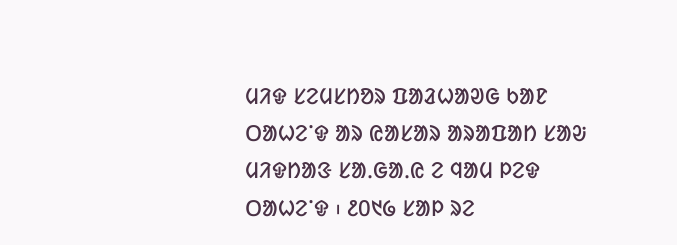ᱢᱤᱫ ᱥᱮᱢᱥᱴᱚᱨ ᱯᱟᱲᱦᱟᱣᱜ ᱠᱟᱱ ᱛᱟᱦᱮᱸᱫ ᱟᱨ ᱭᱟᱥᱟᱨ ᱟᱨᱟᱯᱟᱴ ᱥᱟᱶ ᱢᱤᱫᱴᱟᱝ ᱥᱟᱹᱜᱟᱹᱭ ᱮ ᱧᱟᱢ ᱞᱮᱫ ᱛᱟᱦᱮᱸᱫ ᱾ ᱒᱐᱑᱙ ᱥᱟᱞ ᱨᱮ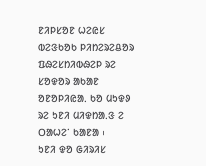ᱱᱤᱞᱥᱚᱱ ᱦᱮᱭᱥ ᱵᱮᱝᱠᱚᱠ ᱞᱤᱴᱮᱨᱮᱪᱚᱨ ᱯᱷᱮᱥᱴᱤᱵᱷᱮᱞ ᱨᱮ ᱥᱚᱫᱚᱨ ᱟᱠᱟᱱ ᱚᱱᱚᱞᱤᱭᱟᱹ ᱠᱚ ᱢᱩᱫᱽ ᱨᱮ ᱩᱱᱤ ᱢᱤᱫᱴᱟᱹᱝ ᱮ ᱛᱟᱦᱮᱸ ᱠᱟᱱᱟ ᱾
ᱩᱱᱤ ᱫᱚ ᱜᱤᱨᱤᱥ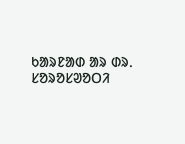ᱠᱟᱨᱱᱟᱰ ᱟᱨ ᱰᱨᱹ ᱥᱚᱨᱚᱥᱣᱚᱛᱤ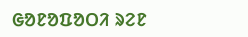ᱜᱚᱱᱚᱯᱚᱛᱤ ᱨᱮᱱ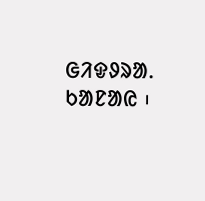ᱜᱤᱫᱽᱨᱟ. ᱠᱟᱱᱟᱭ ᱾